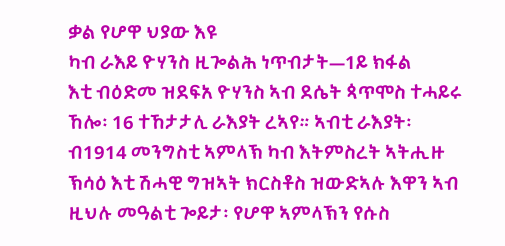ቃል የሆዋ ህያው እዩ
ካብ ራእይ ዮሃንስ ዚጐልሕ ነጥብታት—1ይ ክፋል
እቲ ብዕድመ ዝደፍአ ዮሃንስ ኣብ ደሴት ጳጥሞስ ተሓይሩ ኸሎ፡ 16 ተኸታታሊ ራእያት ረኣየ። ኣብቲ ራእያት፡ ብ1914 መንግስቲ ኣምላኽ ካብ እትምስረት ኣትሒዙ ኽሳዕ እቲ ሽሓዊ ግዝኣት ክርስቶስ ዝውድኣሉ እዋን ኣብ ዚህሉ መዓልቲ ጐይታ፡ የሆዋ ኣምላኽን የሱስ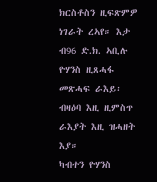ክርስቶስን ዚፍጽምዎ ነገራት ረኣየ። እታ ብ96 ድ.ክ. ኣቢሉ ዮሃንስ ዚጸሓፋ መጽሓፍ ራእይ፡ ብዛዕባ እዚ ዚምስጥ ራእያት እዚ ዝሓዘት እያ።
ካብተን ዮሃንስ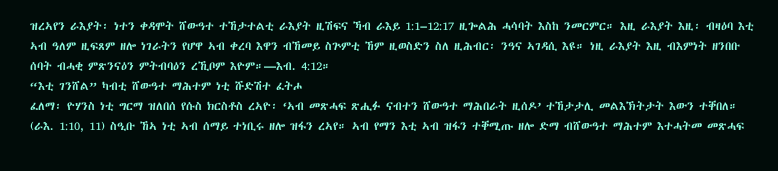ዝረኣየን ራእያት፡ ነተን ቀዳሞት ሸውዓተ ተኸታተልቲ ራእያት ዚሽፍና ኻብ ራእይ 1:1–12:17 ዚጐልሕ ሓሳባት እስከ ንመርምር። እዚ ራእያት እዚ፡ ብዛዕባ እቲ ኣብ ዓለም ዚፍጸም ዘሎ ነገራትን የሆዋ ኣብ ቀረባ እዋን ብኸመይ ስጕምቲ ኸም ዚወስድን ስለ ዚሕብር፡ ንዓና ኣገዳሲ እዩ። ነዚ ራእያት እዚ ብእምነት ዘንበቡ ሰባት ብሓቂ ምጽንናዕን ምትብባዕን ረኺቦም እዮም።—እብ. 4:12።
“እቲ ገንሸል” ካብቲ ሸውዓተ ማሕተም ነቲ ሹድሽተ ፈትሖ
ፈለማ፡ ዮሃንስ ነቲ ግርማ ዝለበሰ የሱስ ክርስቶስ ረኣዮ፡ ‘ኣብ መጽሓፍ ጽሒፉ ናብተን ሸውዓተ ማሕበራት ዚሰዶ’ ተኸታታሊ መልእኽትታት እውን ተቐበለ። (ራእ. 1:10, 11) ስዒቡ ኸኣ ነቲ ኣብ ሰማይ ተነቢሩ ዘሎ ዝፋን ረኣየ። ኣብ የማን እቲ ኣብ ዝፋን ተቐሚጡ ዘሎ ድማ ብሸውዓተ ማሕተም እተሓትመ መጽሓፍ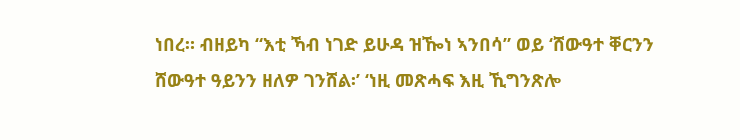ነበረ። ብዘይካ “እቲ ኻብ ነገድ ይሁዳ ዝዀነ ኣንበሳ” ወይ ‘ሸውዓተ ቐርንን ሸውዓተ ዓይንን ዘለዎ ገንሸል፡’ ‘ነዚ መጽሓፍ እዚ ኺግንጽሎ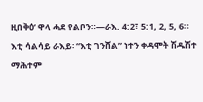ዚበቅዕ’ ዋላ ሓደ የልቦን።—ራእ. 4:2፣ 5:1, 2, 5, 6።
እቲ ሳልሳይ ራእይ፡ “እቲ ገንሸል” ነተን ቀዳሞት ሽዱሽተ ማሕተም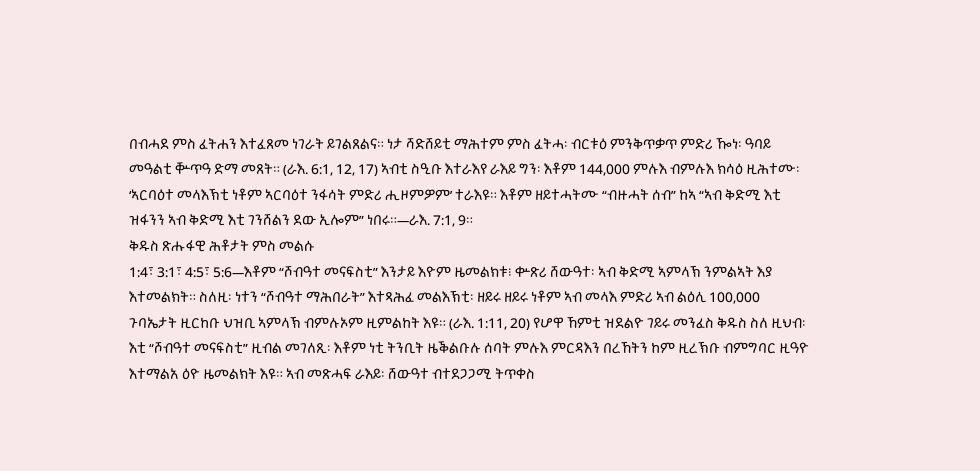በብሓደ ምስ ፈትሐን እተፈጸመ ነገራት ይገልጸልና። ነታ ሻድሸይቲ ማሕተም ምስ ፈትሓ፡ ብርቱዕ ምንቅጥቃጥ ምድሪ ዀነ፡ ዓባይ መዓልቲ ቝጥዓ ድማ መጸት። (ራእ. 6:1, 12, 17) ኣብቲ ስዒቡ እተራእየ ራእይ ግን፡ እቶም 144,000 ምሉእ ብምሉእ ክሳዕ ዚሕተሙ፡ ‘ኣርባዕተ መላእኽቲ ነቶም ኣርባዕተ ንፋሳት ምድሪ ሒዞምዎም’ ተራእዩ። እቶም ዘይተሓትሙ “ብዙሓት ሰብ” ከኣ “ኣብ ቅድሚ እቲ ዝፋንን ኣብ ቅድሚ እቲ ገንሸልን ደው ኢሎም” ነበሩ።—ራእ. 7:1, 9።
ቅዱስ ጽሑፋዊ ሕቶታት ምስ መልሱ
1:4፣ 3:1፣ 4:5፣ 5:6—እቶም “ሾብዓተ መናፍስቲ” እንታይ እዮም ዜመልክቱ፧ ቍጽሪ ሸውዓተ፡ ኣብ ቅድሚ ኣምላኽ ንምልኣት እያ እተመልክት። ስለዚ፡ ነተን “ሾብዓተ ማሕበራት” እተጻሕፈ መልእኽቲ፡ ዘይሩ ዘይሩ ነቶም ኣብ መላእ ምድሪ ኣብ ልዕሊ 100,000 ጉባኤታት ዚርከቡ ህዝቢ ኣምላኽ ብምሉኦም ዚምልከት እዩ። (ራእ. 1:11, 20) የሆዋ ኸምቲ ዝደልዮ ገይሩ መንፈስ ቅዱስ ስለ ዚህብ፡ እቲ “ሾብዓተ መናፍስቲ” ዚብል መገለጺ፡ እቶም ነቲ ትንቢት ዜቕልቡሉ ሰባት ምሉእ ምርዳእን በረኸትን ከም ዚረኽቡ ብምግባር ዚዓዮ እተማልአ ዕዮ ዜመልክት እዩ። ኣብ መጽሓፍ ራእይ፡ ሸውዓተ ብተደጋጋሚ ትጥቀስ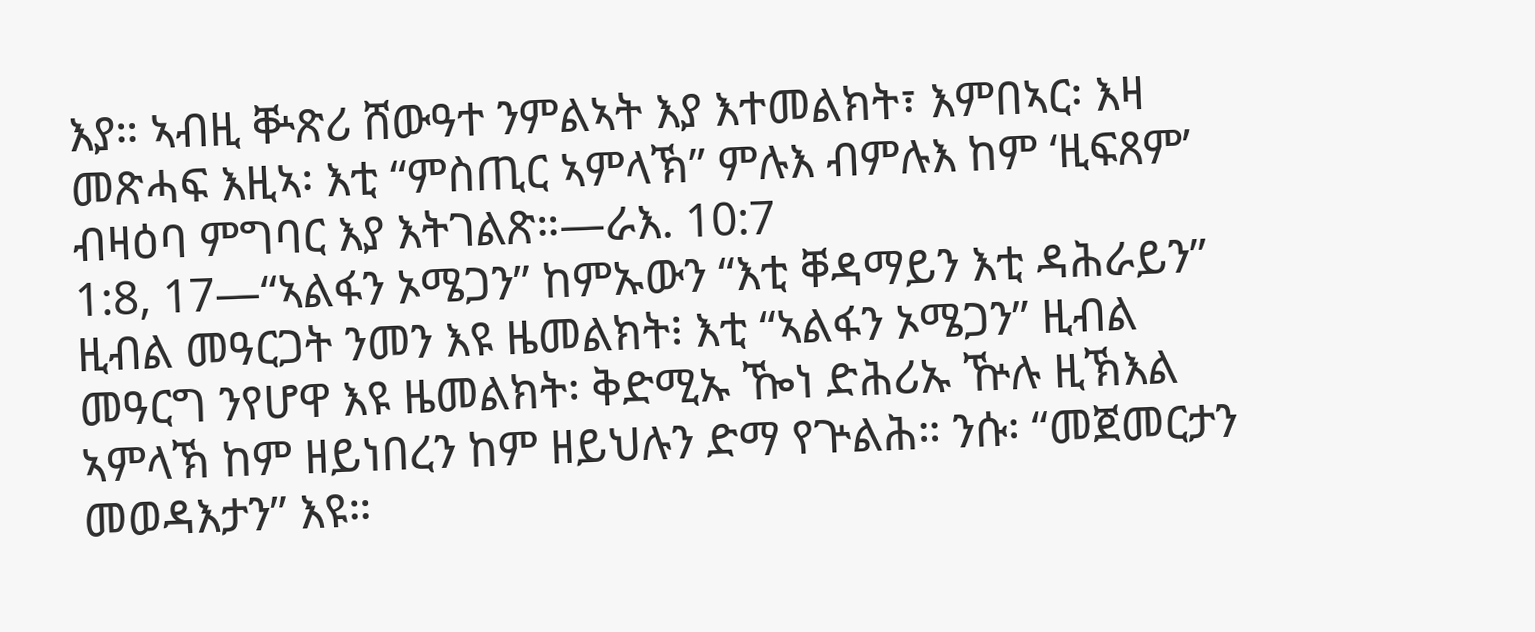እያ። ኣብዚ ቝጽሪ ሸውዓተ ንምልኣት እያ እተመልክት፣ እምበኣር፡ እዛ መጽሓፍ እዚኣ፡ እቲ “ምስጢር ኣምላኽ” ምሉእ ብምሉእ ከም ‘ዚፍጸም’ ብዛዕባ ምግባር እያ እትገልጽ።—ራእ. 10:7
1:8, 17—“ኣልፋን ኦሜጋን” ከምኡውን “እቲ ቐዳማይን እቲ ዳሕራይን” ዚብል መዓርጋት ንመን እዩ ዜመልክት፧ እቲ “ኣልፋን ኦሜጋን” ዚብል መዓርግ ንየሆዋ እዩ ዜመልክት፡ ቅድሚኡ ዀነ ድሕሪኡ ዅሉ ዚኽእል ኣምላኽ ከም ዘይነበረን ከም ዘይህሉን ድማ የጕልሕ። ንሱ፡ “መጀመርታን መወዳእታን” እዩ።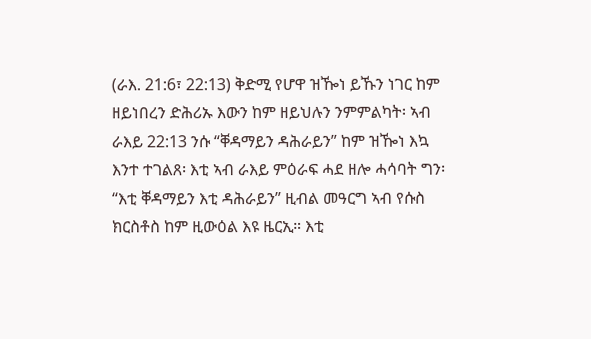(ራእ. 21:6፣ 22:13) ቅድሚ የሆዋ ዝዀነ ይኹን ነገር ከም ዘይነበረን ድሕሪኡ እውን ከም ዘይህሉን ንምምልካት፡ ኣብ ራእይ 22:13 ንሱ “ቐዳማይን ዳሕራይን” ከም ዝዀነ እኳ እንተ ተገልጸ፡ እቲ ኣብ ራእይ ምዕራፍ ሓደ ዘሎ ሓሳባት ግን፡ “እቲ ቐዳማይን እቲ ዳሕራይን” ዚብል መዓርግ ኣብ የሱስ ክርስቶስ ከም ዚውዕል እዩ ዜርኢ። እቲ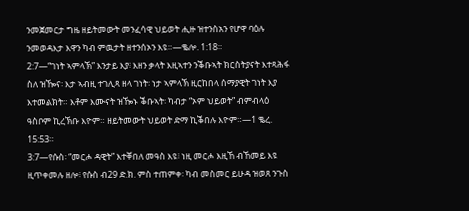ንመጀመርታ ግዜ ዘይትመውት መንፈሳዊ ህይወት ሒዙ ዝተንስአን የሆዋ ባዕሉ ንመወዳእታ እዋን ካብ ምዉታት ዘተንሰኦን እዩ።—ቈሎ. 1:18።
2:7—“ገነት ኣምላኽ” እንታይ እያ፧ እዘን ቃላት እዚኣተን ንቕቡኣት ክርስትያናት እተጻሕፋ ስለ ዝዀና፡ እታ ኣብዚ ተገሊጻ ዘላ ገነት፡ ነታ ኣምላኽ ዚርከበላ ሰማያዊት ገነት እያ እተመልክት። እቶም እሙናት ዝዀኑ ቕቡኣት፡ ካብታ “ኦም ህይወት” ብምብላዕ ዓስቦም ኪረኽቡ እዮም። ዘይትመውት ህይወት ድማ ኪቕበሉ እዮም።—1 ቈረ. 15:53።
3:7—የሱስ፡ “መርሖ ዳዊት” እተቐበለ መዓስ እዩ፧ ነዚ መርሖ እዚኸ ብኸመይ እዩ ዚጥቀመሉ ዘሎ፧ የሱስ ብ29 ድ.ክ. ምስ ተጠምቀ፡ ካብ መስመር ይሁዳ ዝወጸ ንጉስ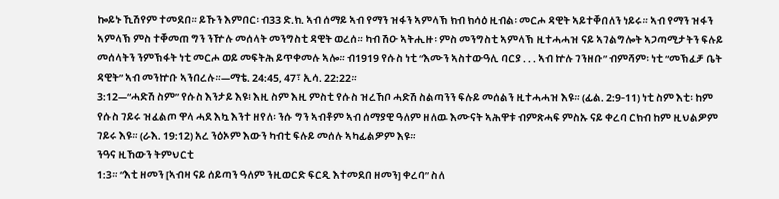ኰይኑ ኺሽየም ተመደበ። ይኹን እምበር፡ ብ33 ድ.ክ. ኣብ ሰማይ ኣብ የማን ዝፋን ኣምላኽ ክብ ክሳዕ ዚብል፡ መርሖ ዳዊት ኣይተቐበለን ነይሩ። ኣብ የማን ዝፋን ኣምላኽ ምስ ተቐመጠ ግን ንዅሉ መሰላት መንግስቲ ዳዊት ወረሰ። ካብ ሽዑ ኣትሒዙ፡ ምስ መንግስቲ ኣምላኽ ዚተሓሓዝ ናይ ኣገልግሎት ኣጋጣሚታትን ፍሉይ መሰላትን ንምኽፋት ነቲ መርሖ ወይ መፍትሕ ይጥቀመሉ ኣሎ። ብ1919 የሱስ ነቲ “እሙን ኣስተውዓሊ ባርያ . . . ኣብ ኵሉ ገንዘቡ” ብምሻም፡ ነቲ “መኽፈቻ ቤት ዳዊት” ኣብ መንኵቡ ኣንበረሉ።—ማቴ. 24:45, 47፣ ኢሳ. 22:22።
3:12—“ሓድሽ ስም” የሱስ እንታይ እዩ፧ እዚ ስም እዚ ምስቲ የሱስ ዝረኸቦ ሓድሽ ስልጣንን ፍሉይ መሰልን ዚተሓሓዝ እዩ። (ፊል. 2:9-11) ነቲ ስም እቲ፡ ከም የሱስ ገይሩ ዝፈልጦ ዋላ ሓደ እኳ እንተ ዘየለ፡ ንሱ ግን ኣብቶም ኣብ ሰማያዊ ዓለም ዘለዉ እሙናት ኣሕዋቱ ብምጽሓፍ ምስኡ ናይ ቀረባ ርክብ ከም ዚህልዎም ገይሩ እዩ። (ራእ. 19:12) አረ ንዕኦም እውን ካብቲ ፍሉይ መሰሉ ኣካፊልዎም እዩ።
ንዓና ዚኸውን ትምህርቲ
1:3። “እቲ ዘመን [ኣብዛ ናይ ሰይጣን ዓለም ንዚወርድ ፍርዲ እተመደበ ዘመን] ቀረባ” ስለ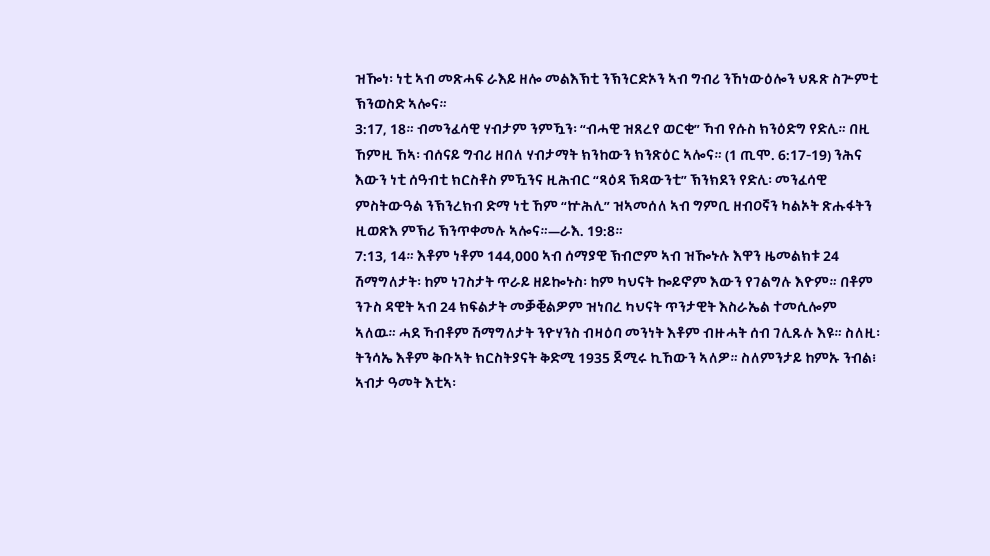ዝዀነ፡ ነቲ ኣብ መጽሓፍ ራእይ ዘሎ መልእኽቲ ንኽንርድኦን ኣብ ግብሪ ንኸነውዕሎን ህጹጽ ስጕምቲ ኽንወስድ ኣሎና።
3:17, 18። ብመንፈሳዊ ሃብታም ንምዃን፡ “ብሓዊ ዝጸረየ ወርቂ” ኻብ የሱስ ክንዕድግ የድሊ። በዚ ኸምዚ ኸኣ፡ ብሰናይ ግብሪ ዘበለ ሃብታማት ክንከውን ክንጽዕር ኣሎና። (1 ጢሞ. 6:17-19) ንሕና እውን ነቲ ሰዓብቲ ክርስቶስ ምዃንና ዚሕብር “ጻዕዳ ኽዳውንቲ” ኽንክደን የድሊ፡ መንፈሳዊ ምስትውዓል ንኽንረክብ ድማ ነቲ ኸም “ኵሕሊ” ዝኣመሰለ ኣብ ግምቢ ዘብዐኛን ካልኦት ጽሑፋትን ዚወጽእ ምኽሪ ኽንጥቀመሉ ኣሎና።—ራእ. 19:8።
7:13, 14። እቶም ነቶም 144,000 ኣብ ሰማያዊ ኽብሮም ኣብ ዝዀኑሉ እዋን ዜመልክቱ 24 ሽማግለታት፡ ከም ነገስታት ጥራይ ዘይኰኑስ፡ ከም ካህናት ኰይኖም እውን የገልግሉ እዮም። በቶም ንጉስ ዳዊት ኣብ 24 ክፍልታት መቓቒልዎም ዝነበረ ካህናት ጥንታዊት እስራኤል ተመሲሎም ኣለዉ። ሓደ ኻብቶም ሽማግለታት ንዮሃንስ ብዛዕባ መንነት እቶም ብዙሓት ሰብ ገሊጹሉ እዩ። ስለዚ፡ ትንሳኤ እቶም ቅቡኣት ክርስትያናት ቅድሚ 1935 ጀሚሩ ኪኸውን ኣለዎ። ስለምንታይ ከምኡ ንብል፧ ኣብታ ዓመት እቲኣ፡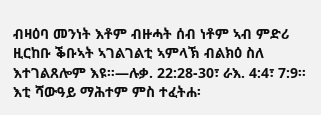ብዛዕባ መንነት እቶም ብዙሓት ሰብ ነቶም ኣብ ምድሪ ዚርከቡ ቕቡኣት ኣገልገልቲ ኣምላኽ ብልክዕ ስለ እተገልጸሎም እዩ።—ሉቃ. 22:28-30፣ ራእ. 4:4፣ 7:9።
እቲ ሻውዓይ ማሕተም ምስ ተፈትሐ፡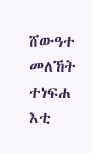ሸውዓተ መለኸት ተነፍሐ
እቲ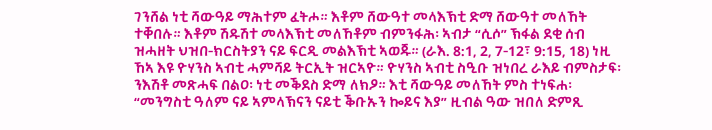ገንሸል ነቲ ሻውዓይ ማሕተም ፈትሖ። እቶም ሸውዓተ መላእኽቲ ድማ ሸውዓተ መለኸት ተቐበሉ። እቶም ሽዱሽተ መላእኽቲ መለኸቶም ብምንፋሕ፡ ኣብታ “ሲሶ” ኽፋል ደቂ ሰብ ዝሓዘት ህዝበ-ክርስትያን ናይ ፍርዲ መልእኽቲ ኣወጁ። (ራእ. 8:1, 2, 7-12፣ 9:15, 18) ነዚ ኸኣ እዩ ዮሃንስ ኣብቲ ሓምሻይ ትርኢት ዝርኣዮ። ዮሃንስ ኣብቲ ስዒቡ ዝነበረ ራእይ ብምስታፍ፡ ንእሽቶ መጽሓፍ በልዐ፡ ነቲ መቕደስ ድማ ለክዖ። እቲ ሻውዓይ መለኸት ምስ ተነፍሐ፡ “መንግስቲ ዓለም ናይ ኣምላኽናን ናይቲ ቕቡኡን ኰይና እያ” ዚብል ዓው ዝበለ ድምጺ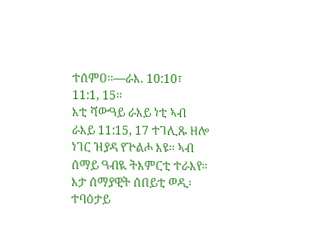ተሰምዐ።—ራእ. 10:10፣ 11:1, 15።
እቲ ሻውዓይ ራእይ ነቲ ኣብ ራእይ 11:15, 17 ተገሊጹ ዘሎ ነገር ዝያዳ የጕልሖ እዩ። ኣብ ሰማይ ዓብዪ ትእምርቲ ተራእየ። እታ ሰማያዊት ሰበይቲ ወዲ፡ ተባዕታይ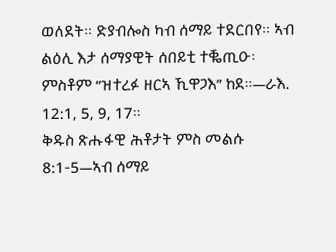ወለደት። ድያብሎስ ካብ ሰማይ ተደርበየ። ኣብ ልዕሊ እታ ሰማያዊት ሰበይቲ ተቘጢዑ፡ ምስቶም “ዝተረፉ ዘርኣ ኺዋጋእ” ከደ።—ራእ. 12:1, 5, 9, 17።
ቅዱስ ጽሑፋዊ ሕቶታት ምስ መልሱ
8:1-5—ኣብ ሰማይ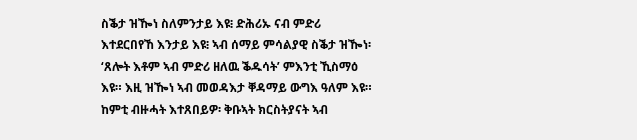ስቕታ ዝዀነ ስለምንታይ እዩ፧ ድሕሪኡ ናብ ምድሪ እተደርበየኸ እንታይ እዩ፧ ኣብ ሰማይ ምሳልያዊ ስቕታ ዝዀነ፡ ‘ጸሎት እቶም ኣብ ምድሪ ዘለዉ ቕዱሳት’ ምእንቲ ኺስማዕ እዩ። እዚ ዝዀነ ኣብ መወዳእታ ቐዳማይ ውግእ ዓለም እዩ። ከምቲ ብዙሓት እተጸበይዎ፡ ቅቡኣት ክርስትያናት ኣብ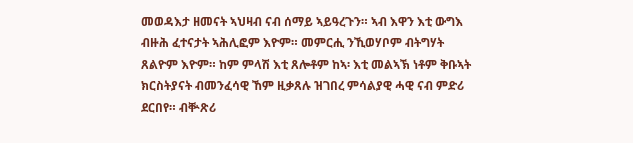መወዳእታ ዘመናት ኣህዛብ ናብ ሰማይ ኣይዓረጉን። ኣብ እዋን እቲ ውግእ ብዙሕ ፈተናታት ኣሕሊፎም እዮም። መምርሒ ንኺወሃቦም ብትግሃት ጸልዮም እዮም። ከም ምላሽ እቲ ጸሎቶም ከኣ፡ እቲ መልኣኽ ነቶም ቅቡኣት ክርስትያናት ብመንፈሳዊ ኸም ዚቃጸሉ ዝገበረ ምሳልያዊ ሓዊ ናብ ምድሪ ደርበየ። ብቝጽሪ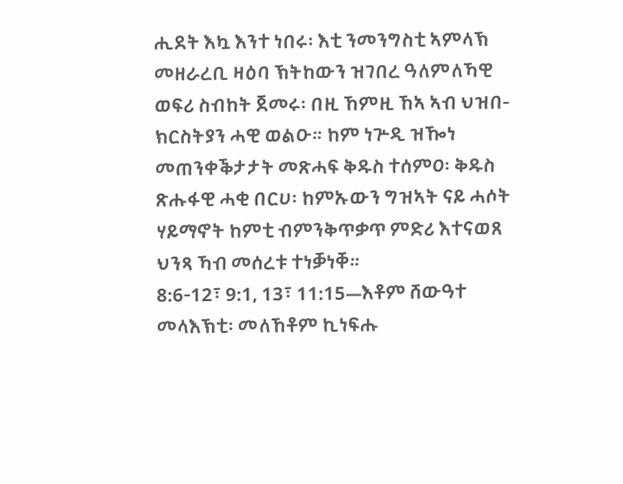ሒደት እኳ እንተ ነበሩ፡ እቲ ንመንግስቲ ኣምላኽ መዘራረቢ ዛዕባ ኽትከውን ዝገበረ ዓለምለኻዊ ወፍሪ ስብከት ጀመሩ፡ በዚ ኸምዚ ኸኣ ኣብ ህዝበ-ክርስትያን ሓዊ ወልዑ። ከም ነጕዲ ዝዀነ መጠንቀቕታታት መጽሓፍ ቅዱስ ተሰምዐ፡ ቅዱስ ጽሑፋዊ ሓቂ በርሀ፡ ከምኡውን ግዝኣት ናይ ሓሶት ሃይማኖት ከምቲ ብምንቅጥቃጥ ምድሪ እተናወጸ ህንጻ ኻብ መሰረቱ ተነቓነቐ።
8:6-12፣ 9:1, 13፣ 11:15—እቶም ሸውዓተ መላእኽቲ፡ መለኸቶም ኪነፍሑ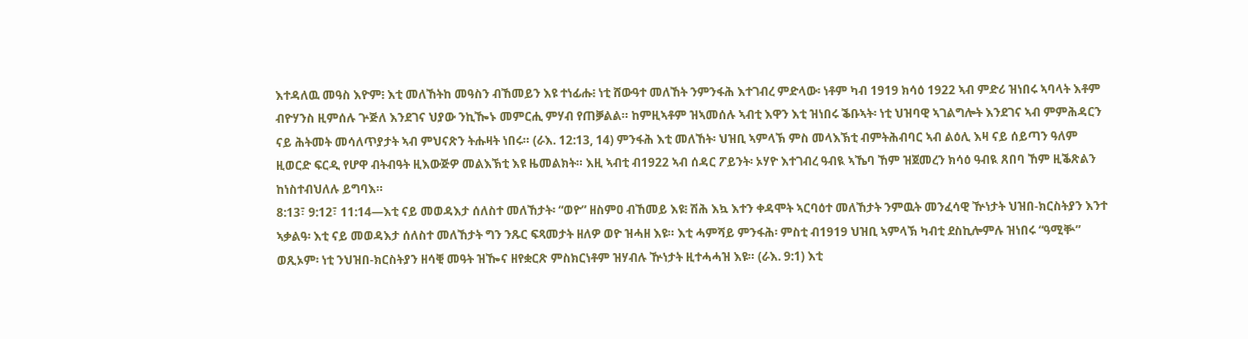እተዳለዉ መዓስ እዮም፧ እቲ መለኸትከ መዓስን ብኸመይን እዩ ተነፊሑ፧ ነቲ ሸውዓተ መለኸት ንምንፋሕ እተገብረ ምድላው፡ ነቶም ካብ 1919 ክሳዕ 1922 ኣብ ምድሪ ዝነበሩ ኣባላት እቶም ብዮሃንስ ዚምሰሉ ጕጅለ እንደገና ህያው ንኪዀኑ መምርሒ ምሃብ የጠቓልል። ከምዚኣቶም ዝኣመሰሉ ኣብቲ እዋን እቲ ዝነበሩ ቕቡኣት፡ ነቲ ህዝባዊ ኣገልግሎት እንደገና ኣብ ምምሕዳርን ናይ ሕትመት መሳለጥያታት ኣብ ምህናጽን ትሑዛት ነበሩ። (ራእ. 12:13, 14) ምንፋሕ እቲ መለኸት፡ ህዝቢ ኣምላኽ ምስ መላእኽቲ ብምትሕብባር ኣብ ልዕሊ እዛ ናይ ሰይጣን ዓለም ዚወርድ ፍርዲ የሆዋ ብትብዓት ዚእውጅዎ መልእኽቲ እዩ ዜመልክት። እዚ ኣብቲ ብ1922 ኣብ ሰዳር ፖይንት፡ ኦሃዮ እተገብረ ዓብዪ ኣኼባ ኸም ዝጀመረን ክሳዕ ዓብዪ ጸበባ ኸም ዚቕጽልን ከነስተብህለሉ ይግባእ።
8:13፣ 9:12፣ 11:14—እቲ ናይ መወዳእታ ሰለስተ መለኸታት፡ “ወዮ” ዘስምዐ ብኸመይ እዩ፧ ሽሕ እኳ እተን ቀዳሞት ኣርባዕተ መለኸታት ንምዉት መንፈሳዊ ዅነታት ህዝበ-ክርስትያን እንተ ኣቃልዓ፡ እቲ ናይ መወዳእታ ሰለስተ መለኸታት ግን ንጹር ፍጻመታት ዘለዎ ወዮ ዝሓዘ እዩ። እቲ ሓምሻይ ምንፋሕ፡ ምስቲ ብ1919 ህዝቢ ኣምላኽ ካብቲ ደስኪሎምሉ ዝነበሩ “ዓሚቝ” ወጺኦም፡ ነቲ ንህዝበ-ክርስትያን ዘሳቒ መዓት ዝዀና ዘየቋርጽ ምስክርነቶም ዝሃብሉ ዅነታት ዚተሓሓዝ እዩ። (ራእ. 9:1) እቲ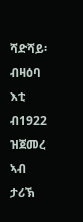ሻድሻይ፡ ብዛዕባ እቲ ብ1922 ዝጀመረ ኣብ ታሪኽ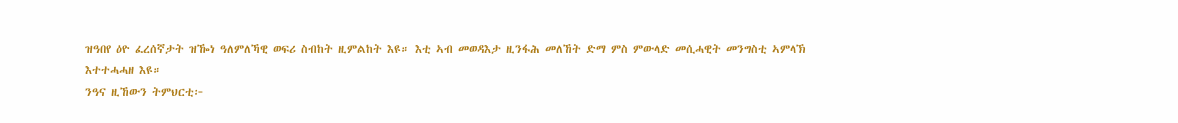ዝዓበየ ዕዮ ፈረሰኛታት ዝዀነ ዓለምለኻዊ ወፍሪ ስብከት ዚምልከት እዩ። እቲ ኣብ መወዳእታ ዚንፋሕ መለኸት ድማ ምስ ምውላድ መሲሓዊት መንግስቲ ኣምላኽ እተተሓሓዘ እዩ።
ንዓና ዚኸውን ትምህርቲ፦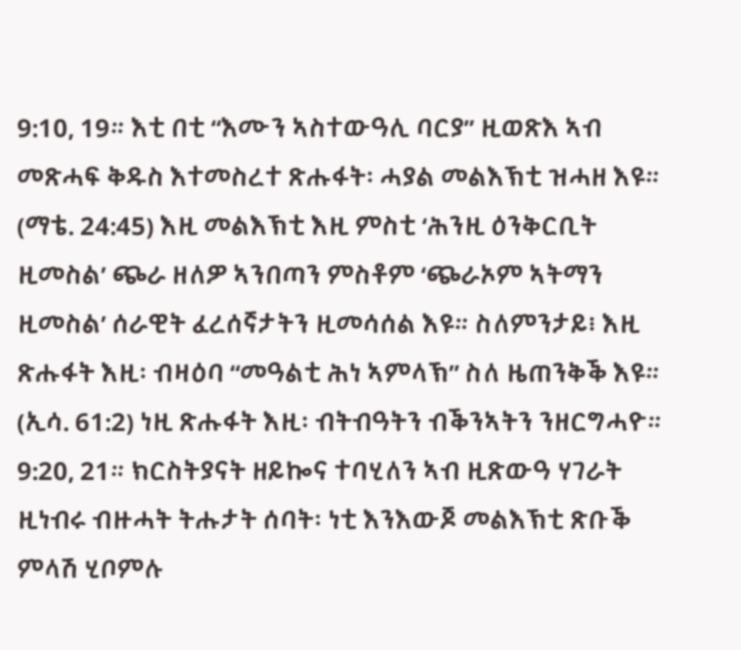9:10, 19። እቲ በቲ “እሙን ኣስተውዓሊ ባርያ” ዚወጽእ ኣብ መጽሓፍ ቅዱስ እተመስረተ ጽሑፋት፡ ሓያል መልእኽቲ ዝሓዘ እዩ። (ማቴ. 24:45) እዚ መልእኽቲ እዚ ምስቲ ‘ሕንዚ ዕንቅርቢት ዚመስል’ ጭራ ዘለዎ ኣንበጣን ምስቶም ‘ጭራኦም ኣትማን ዚመስል’ ሰራዊት ፈረሰኛታትን ዚመሳሰል እዩ። ስለምንታይ፧ እዚ ጽሑፋት እዚ፡ ብዛዕባ “መዓልቲ ሕነ ኣምላኽ” ስለ ዜጠንቅቕ እዩ። (ኢሳ. 61:2) ነዚ ጽሑፋት እዚ፡ ብትብዓትን ብቕንኣትን ንዘርግሓዮ።
9:20, 21። ክርስትያናት ዘይኰና ተባሂለን ኣብ ዚጽውዓ ሃገራት ዚነብሩ ብዙሓት ትሑታት ሰባት፡ ነቲ እንእውጆ መልእኽቲ ጽቡቕ ምላሽ ሂቦምሉ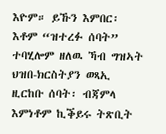እዮም። ይኹን እምበር፡ እቶም “ዝተረፉ ሰባት” ተባሂሎም ዘለዉ ኻብ ግዝኣት ህዝበ-ክርስትያን ወጻኢ ዚርከቡ ሰባት፡ ብጃምላ እምነቶም ኪቕይሩ ትጽቢት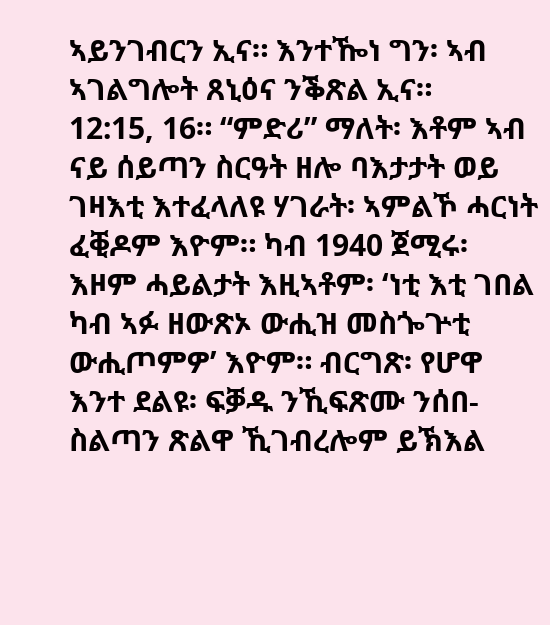ኣይንገብርን ኢና። እንተዀነ ግን፡ ኣብ ኣገልግሎት ጸኒዕና ንቕጽል ኢና።
12:15, 16። “ምድሪ” ማለት፡ እቶም ኣብ ናይ ሰይጣን ስርዓት ዘሎ ባእታታት ወይ ገዛእቲ እተፈላለዩ ሃገራት፡ ኣምልኾ ሓርነት ፈቒዶም እዮም። ካብ 1940 ጀሚሩ፡ እዞም ሓይልታት እዚኣቶም፡ ‘ነቲ እቲ ገበል ካብ ኣፉ ዘውጽኦ ውሒዝ መስጐጕቲ ውሒጦምዎ’ እዮም። ብርግጽ፡ የሆዋ እንተ ደልዩ፡ ፍቓዱ ንኺፍጽሙ ንሰበ-ስልጣን ጽልዋ ኺገብረሎም ይኽእል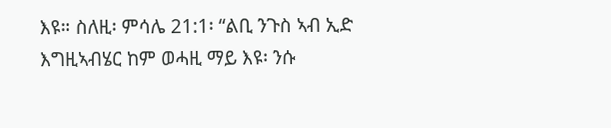እዩ። ስለዚ፡ ምሳሌ 21:1፡ “ልቢ ንጉስ ኣብ ኢድ እግዚኣብሄር ከም ወሓዚ ማይ እዩ፡ ንሱ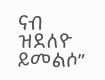ናብ ዝደለዮ ይመልሶ”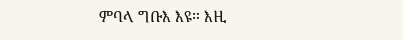ምባላ ግቡእ እዩ። እዚ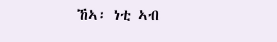ኸኣ፡ ነቲ ኣብ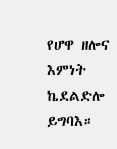የሆዋ ዘሎና እምነት ኬደልድሎ ይግባእ።